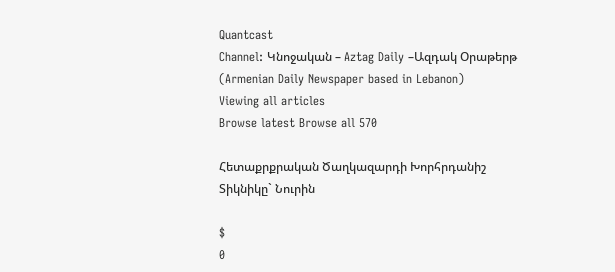Quantcast
Channel: Կնոջական – Aztag Daily –Ազդակ Օրաթերթ (Armenian Daily Newspaper based in Lebanon)
Viewing all articles
Browse latest Browse all 570

Հետաքրքրական Ծաղկազարդի Խորհրդանիշ Տիկնիկը` Նուրին

$
0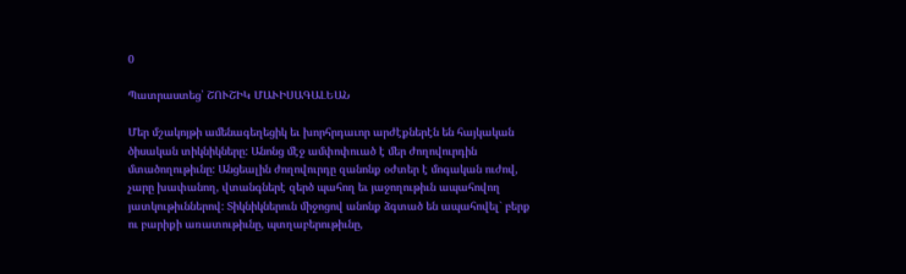0

Պատրաստեց՝ ՇՈՒՇԻԿ ՄԱՒԻՍԱԳԱԼԵԱՆ

Մեր մշակոյթի ամենագեղեցիկ եւ խորհրդաւոր արժէքներէն են հայկական ծիսական տիկնիկները: Անոնց մէջ ամփոփուած է մեր ժողովուրդին մտածողութիւնը: Անցեալին ժողովուրդը զանոնք օժտեր է մոգական ուժով, չարը խափանող, վտանգներէ զերծ պահող եւ յաջողութիւն ապահովող յատկութիւններով: Տիկնիկներուն միջոցով անոնք ձգտած են ապահովել` բերք ու բարիքի առատութիւնը, պտղաբերութիւնը,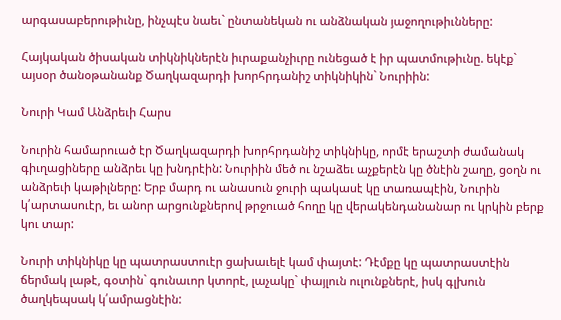արգասաբերութիւնը, ինչպէս նաեւ` ընտանեկան ու անձնական յաջողութիւնները:

Հայկական ծիսական տիկնիկներէն իւրաքանչիւրը ունեցած է իր պատմութիւնը. եկէք` այսօր ծանօթանանք Ծաղկազարդի խորհրդանիշ տիկնիկին` Նուրիին:

Նուրի Կամ Անձրեւի Հարս

Նուրին համարուած էր Ծաղկազարդի խորհրդանիշ տիկնիկը, որմէ երաշտի ժամանակ գիւղացիները անձրեւ կը խնդրէին: Նուրիին մեծ ու նշաձեւ աչքերէն կը ծնէին շաղը, ցօղն ու անձրեւի կաթիլները: Երբ մարդ ու անասուն ջուրի պակասէ կը տառապէին, Նուրին կ՛արտասուէր, եւ անոր արցունքներով թրջուած հողը կը վերակենդանանար ու կրկին բերք կու տար:

Նուրի տիկնիկը կը պատրաստուէր ցախաւելէ կամ փայտէ: Դէմքը կը պատրաստէին ճերմակ լաթէ, գօտին` գունաւոր կտորէ, լաչակը` փայլուն ուլունքներէ, իսկ գլխուն ծաղկեպսակ կ՛ամրացնէին: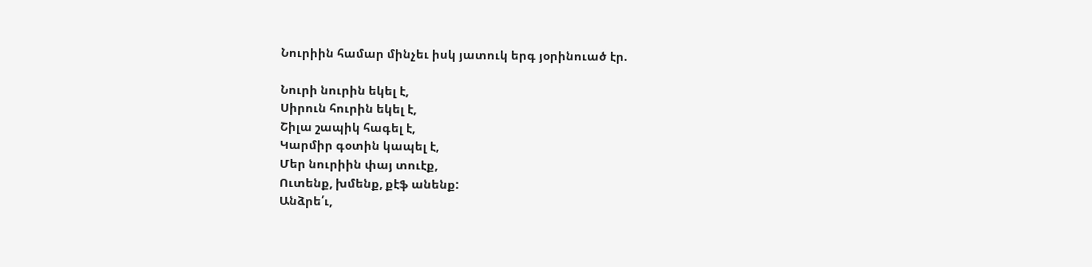Նուրիին համար մինչեւ իսկ յատուկ երգ յօրինուած էր.

Նուրի նուրին եկել է,
Սիրուն հուրին եկել է,
Շիլա շապիկ հագել է,
Կարմիր գօտին կապել է,
Մեր նուրիին փայ տուէք,
Ուտենք, խմենք, քէֆ անենք:
Անձրե՛ւ,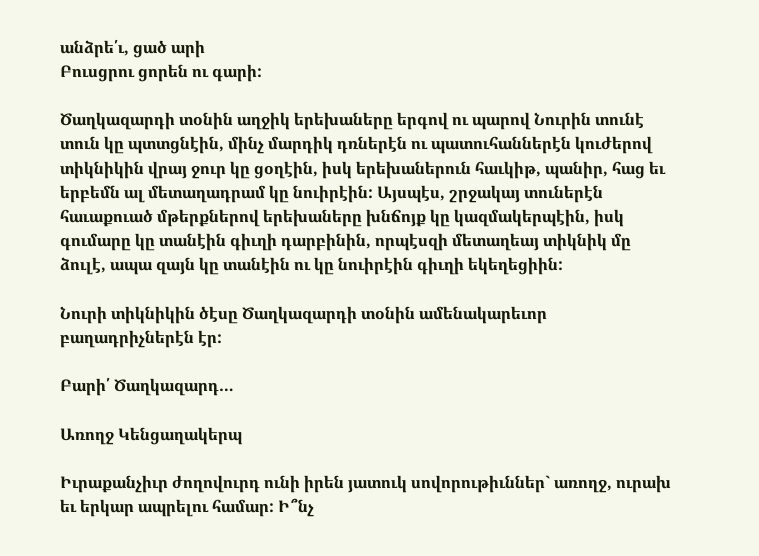անձրե՛ւ, ցած արի
Բուսցրու ցորեն ու գարի:

Ծաղկազարդի տօնին աղջիկ երեխաները երգով ու պարով Նուրին տունէ տուն կը պտտցնէին, մինչ մարդիկ դռներէն ու պատուհաններէն կուժերով տիկնիկին վրայ ջուր կը ցօղէին, իսկ երեխաներուն հաւկիթ, պանիր, հաց եւ երբեմն ալ մետաղադրամ կը նուիրէին: Այսպէս, շրջակայ տուներէն հաւաքուած մթերքներով երեխաները խնճոյք կը կազմակերպէին, իսկ գումարը կը տանէին գիւղի դարբինին, որպէսզի մետաղեայ տիկնիկ մը ձուլէ, ապա զայն կը տանէին ու կը նուիրէին գիւղի եկեղեցիին:

Նուրի տիկնիկին ծէսը Ծաղկազարդի տօնին ամենակարեւոր բաղադրիչներէն էր:

Բարի՛ Ծաղկազարդ…

Առողջ Կենցաղակերպ

Իւրաքանչիւր ժողովուրդ ունի իրեն յատուկ սովորութիւններ` առողջ, ուրախ եւ երկար ապրելու համար: Ի՞նչ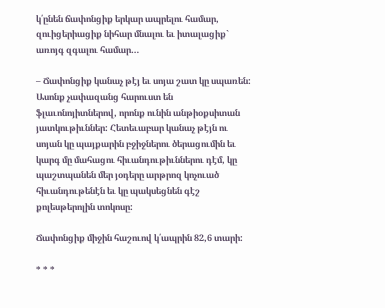կ՛ընեն ճափոնցիք երկար ապրելու համար, զուիցերիացիք նիհար մնալու եւ իտալացիք` առոյգ զգալու համար…

– Ճափոնցիք կանաչ թէյ եւ սոյա շատ կը սպառեն: Ասոնք չափազանց հարուստ են ֆլաւոնոյիտներով, որոնք ունին անթիօքսիտան յատկութիւններ: Հետեւաբար կանաչ թէյն ու սոյան կը պայքարին բջիջներու ծերացումին եւ կարգ մը մահացու հիւանդութիւններու դէմ, կը պաշտպանեն մեր յօդերը արթրոզ կոչուած հիւանդութենէն եւ կը պակսեցնեն գէշ քոլեսթերոլին տոկոսը:

Ճափոնցիք միջին հաշուով կ՛ապրին 82,6 տարի:

* * *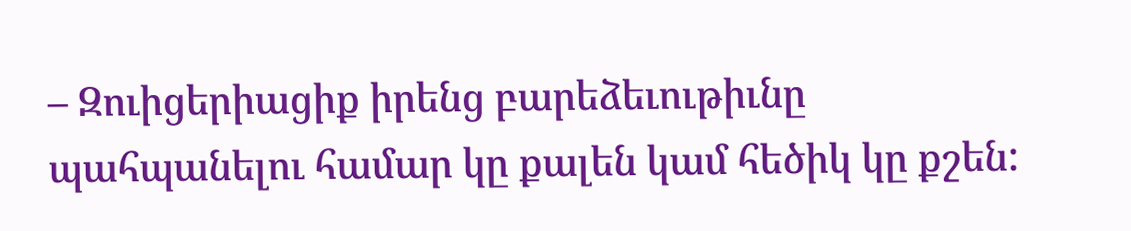– Զուիցերիացիք իրենց բարեձեւութիւնը պահպանելու համար կը քալեն կամ հեծիկ կը քշեն: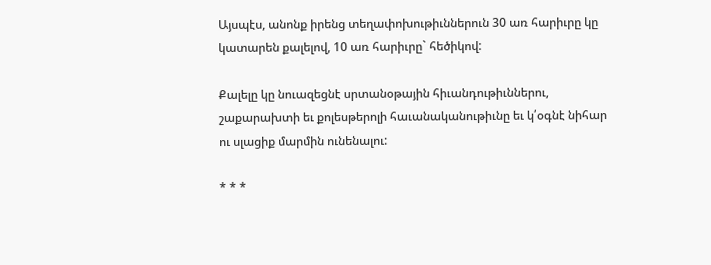Այսպէս, անոնք իրենց տեղափոխութիւններուն 30 առ հարիւրը կը կատարեն քալելով, 10 առ հարիւրը` հեծիկով:

Քալելը կը նուազեցնէ սրտանօթային հիւանդութիւններու, շաքարախտի եւ քոլեսթերոլի հաւանականութիւնը եւ կ՛օգնէ նիհար ու սլացիք մարմին ունենալու:

* * *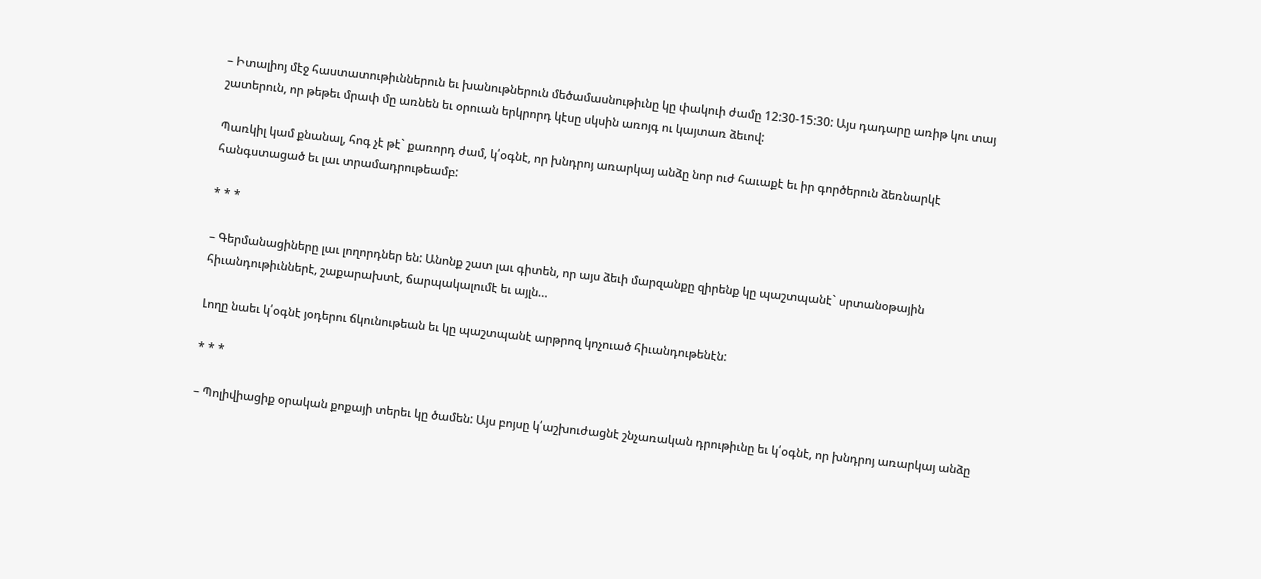– Իտալիոյ մէջ հաստատութիւններուն եւ խանութներուն մեծամասնութիւնը կը փակուի ժամը 12:30-15:30: Այս դադարը առիթ կու տայ շատերուն, որ թեթեւ մրափ մը առնեն եւ օրուան երկրորդ կէսը սկսին առոյգ ու կայտառ ձեւով:

Պառկիլ կամ քնանալ, հոգ չէ թէ` քառորդ ժամ, կ՛օգնէ, որ խնդրոյ առարկայ անձը նոր ուժ հաւաքէ եւ իր գործերուն ձեռնարկէ հանգստացած եւ լաւ տրամադրութեամբ:

* * *

– Գերմանացիները լաւ լողորդներ են: Անոնք շատ լաւ գիտեն, որ այս ձեւի մարզանքը զիրենք կը պաշտպանէ` սրտանօթային հիւանդութիւններէ, շաքարախտէ, ճարպակալումէ եւ այլն…

Լողը նաեւ կ՛օգնէ յօդերու ճկունութեան եւ կը պաշտպանէ արթրոզ կոչուած հիւանդութենէն:

* * *

– Պոլիվիացիք օրական քոքայի տերեւ կը ծամեն: Այս բոյսը կ՛աշխուժացնէ շնչառական դրութիւնը եւ կ՛օգնէ, որ խնդրոյ առարկայ անձը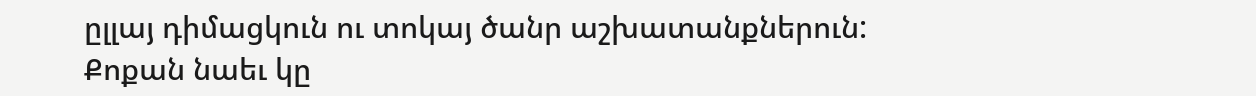ըլլայ դիմացկուն ու տոկայ ծանր աշխատանքներուն: Քոքան նաեւ կը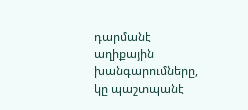դարմանէ աղիքային խանգարումները, կը պաշտպանէ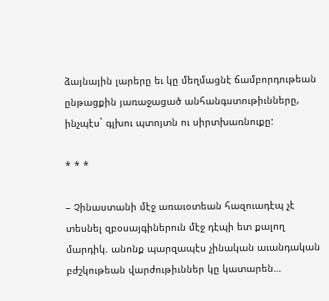ձայնային լարերը եւ կը մեղմացնէ ճամբորդութեան ընթացքին յառաջացած անհանգստութիւնները, ինչպէս` գլխու պտոյտն ու սիրտխառնուքը:

* * *

– Չինաստանի մէջ առաւօտեան հազուադէպ չէ տեսնել զբօսայգիներուն մէջ դէպի ետ քալող մարդիկ. անոնք պարզապէս չինական աւանդական բժշկութեան վարժութիւններ կը կատարեն…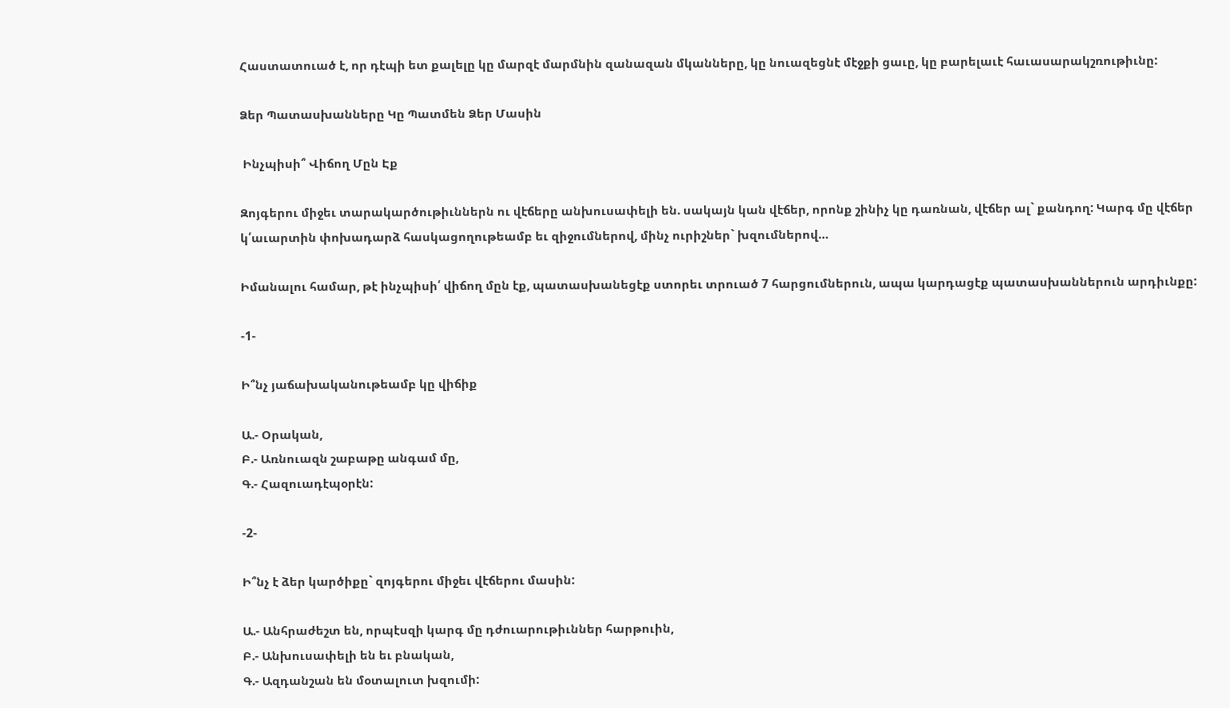Հաստատուած է, որ դէպի ետ քալելը կը մարզէ մարմնին զանազան մկանները, կը նուազեցնէ մէջքի ցաւը, կը բարելաւէ հաւասարակշռութիւնը:

Ձեր Պատասխանները Կը Պատմեն Ձեր Մասին

 Ինչպիսի՞ Վիճող Մըն Էք

Զոյգերու միջեւ տարակարծութիւններն ու վէճերը անխուսափելի են. սակայն կան վէճեր, որոնք շինիչ կը դառնան, վէճեր ալ` քանդող: Կարգ մը վէճեր կ՛աւարտին փոխադարձ հասկացողութեամբ եւ զիջումներով, մինչ ուրիշներ` խզումներով…

Իմանալու համար, թէ ինչպիսի՛ վիճող մըն էք, պատասխանեցէք ստորեւ տրուած 7 հարցումներուն, ապա կարդացէք պատասխաններուն արդիւնքը:

-1-

Ի՞նչ յաճախականութեամբ կը վիճիք

Ա.- Օրական,
Բ.- Առնուազն շաբաթը անգամ մը,
Գ.- Հազուադէպօրէն:

-2-

Ի՞նչ է ձեր կարծիքը` զոյգերու միջեւ վէճերու մասին:

Ա.- Անհրաժեշտ են, որպէսզի կարգ մը դժուարութիւններ հարթուին,
Բ.- Անխուսափելի են եւ բնական,
Գ.- Ազդանշան են մօտալուտ խզումի: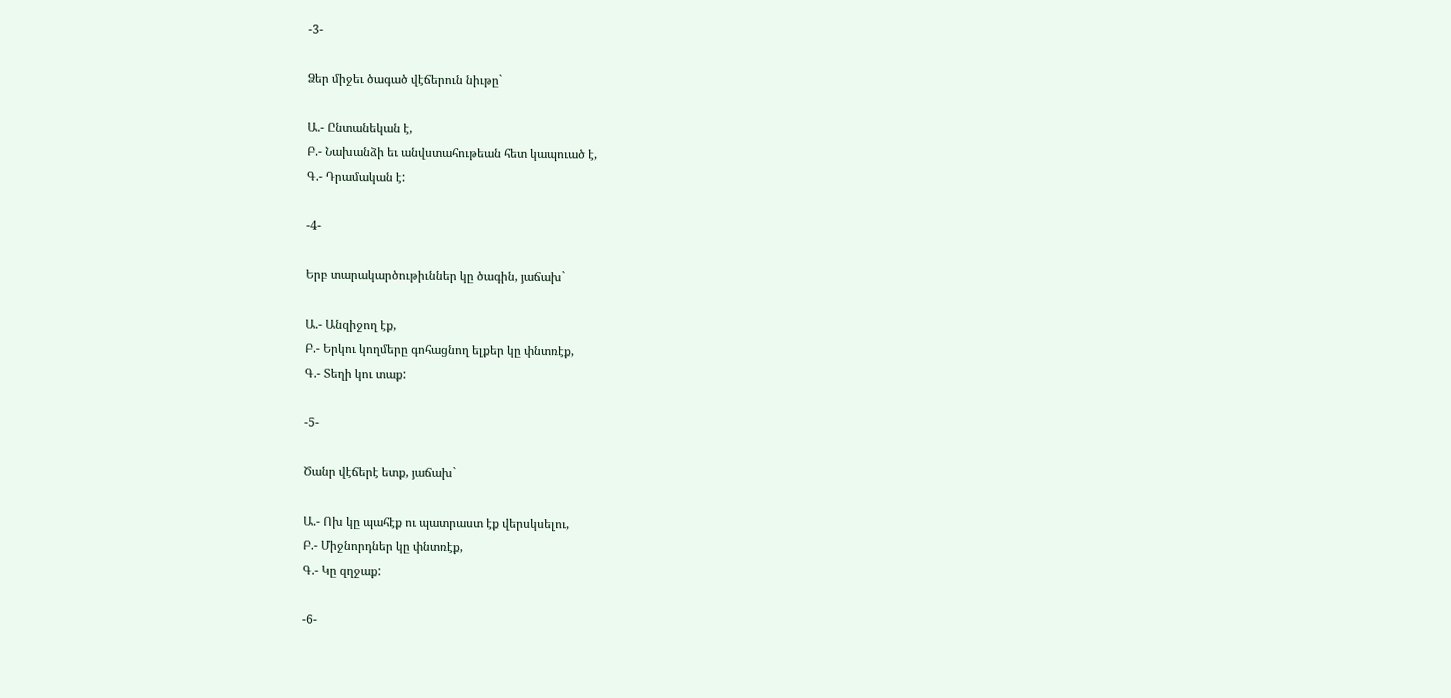-3-

Ձեր միջեւ ծագած վէճերուն նիւթը`

Ա.- Ընտանեկան է,
Բ.- Նախանձի եւ անվստահութեան հետ կապուած է,
Գ.- Դրամական է:

-4-

Երբ տարակարծութիւններ կը ծագին, յաճախ`

Ա.- Անզիջող էք,
Բ.- Երկու կողմերը գոհացնող ելքեր կը փնտռէք,
Գ.- Տեղի կու տաք:

-5-

Ծանր վէճերէ ետք, յաճախ`

Ա.- Ոխ կը պահէք ու պատրաստ էք վերսկսելու,
Բ.- Միջնորդներ կը փնտռէք,
Գ.- Կը զղջաք:

-6-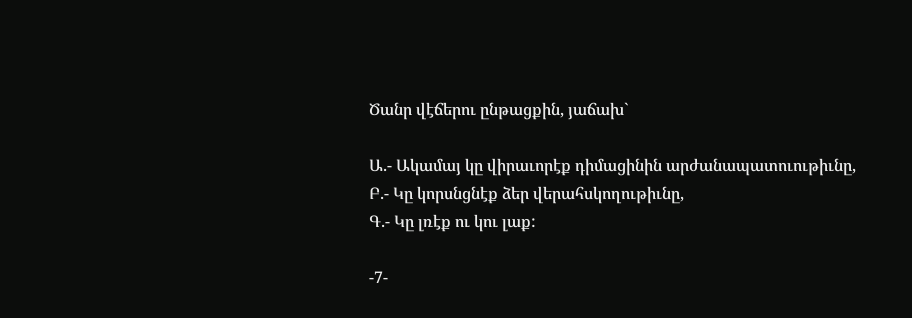Ծանր վէճերու ընթացքին, յաճախ`

Ա.- Ակամայ կը վիրաւորէք դիմացինին արժանապատուութիւնը,
Բ.- Կը կորսնցնէք ձեր վերահսկողութիւնը,
Գ.- Կը լռէք ու կու լաք:

-7-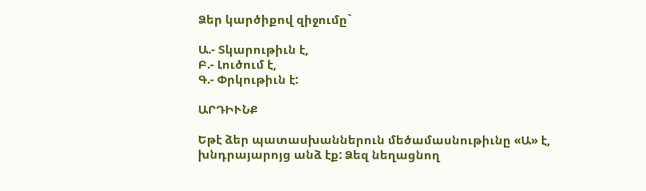Ձեր կարծիքով զիջումը`

Ա.- Տկարութիւն է,
Բ.- Լուծում է,
Գ.- Փրկութիւն է:

ԱՐԴԻՒՆՔ

Եթէ ձեր պատասխաններուն մեծամասնութիւնը «Ա» է, խնդրայարոյց անձ էք: Ձեզ նեղացնող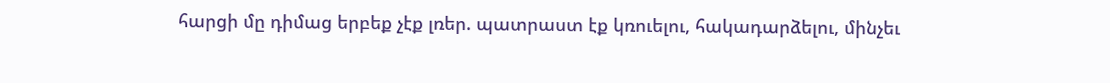հարցի մը դիմաց երբեք չէք լռեր. պատրաստ էք կռուելու, հակադարձելու, մինչեւ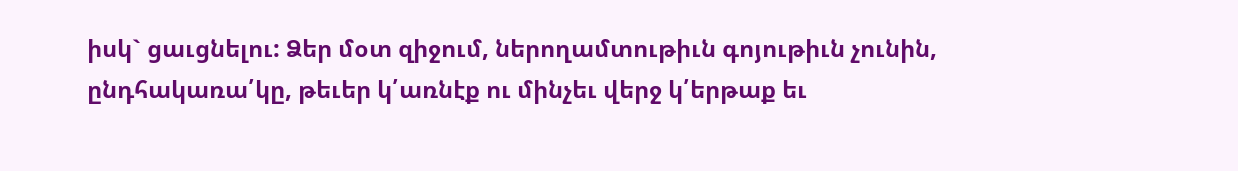իսկ` ցաւցնելու: Ձեր մօտ զիջում, ներողամտութիւն գոյութիւն չունին, ընդհակառա՛կը, թեւեր կ՛առնէք ու մինչեւ վերջ կ՛երթաք եւ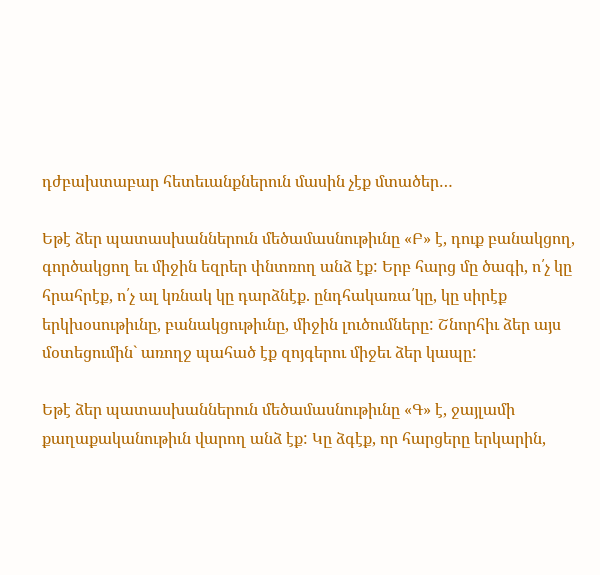դժբախտաբար հետեւանքներուն մասին չէք մտածեր…

Եթէ ձեր պատասխաններուն մեծամասնութիւնը «Բ» է, դուք բանակցող, գործակցող եւ միջին եզրեր փնտռող անձ էք: Երբ հարց մը ծագի, ո՛չ կը հրահրէք, ո՛չ ալ կռնակ կը դարձնէք. ընդհակառա՛կը, կը սիրէք երկխօսութիւնը, բանակցութիւնը, միջին լուծումները: Շնորհիւ ձեր այս մօտեցումին` առողջ պահած էք զոյգերու միջեւ ձեր կապը:

Եթէ ձեր պատասխաններուն մեծամասնութիւնը «Գ» է, ջայլամի քաղաքականութիւն վարող անձ էք: Կը ձգէք, որ հարցերը երկարին,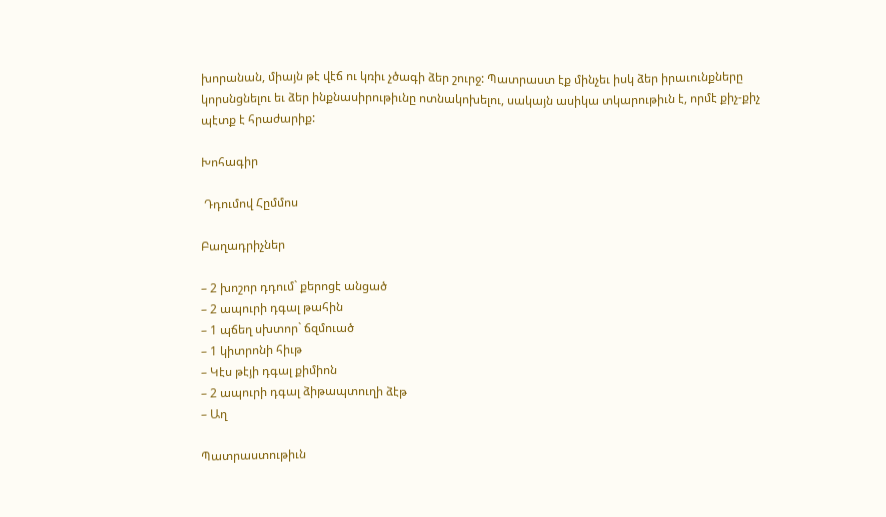խորանան, միայն թէ վէճ ու կռիւ չծագի ձեր շուրջ: Պատրաստ էք մինչեւ իսկ ձեր իրաւունքները կորսնցնելու եւ ձեր ինքնասիրութիւնը ոտնակոխելու, սակայն ասիկա տկարութիւն է, որմէ քիչ-քիչ պէտք է հրաժարիք:

Խոհագիր

 Դդումով Հըմմոս

Բաղադրիչներ

– 2 խոշոր դդում` քերոցէ անցած
– 2 ապուրի դգալ թահին
– 1 պճեղ սխտոր` ճզմուած
– 1 կիտրոնի հիւթ
– Կէս թէյի դգալ քիմիոն
– 2 ապուրի դգալ ձիթապտուղի ձէթ
– Աղ

Պատրաստութիւն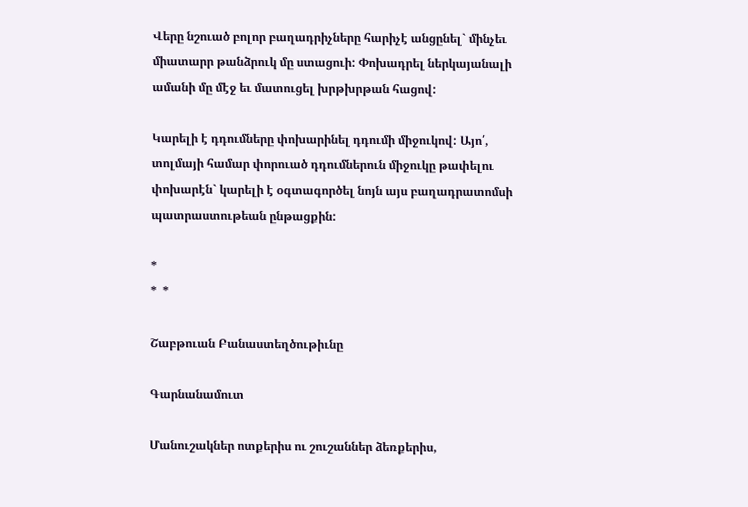Վերը նշուած բոլոր բաղադրիչները հարիչէ անցընել` մինչեւ միատարր թանձրուկ մը ստացուի: Փոխադրել ներկայանալի ամանի մը մէջ եւ մատուցել խրթխրթան հացով:

Կարելի է դդումները փոխարինել դդումի միջուկով: Այո՛, տոլմայի համար փորուած դդումներուն միջուկը թափելու փոխարէն` կարելի է օգտագործել նոյն այս բաղադրատոմսի պատրաստութեան ընթացքին:

*
*  *

Շաբթուան Բանաստեղծութիւնը

Գարնանամուտ

Մանուշակներ ոտքերիս ու շուշաններ ձեռքերիս,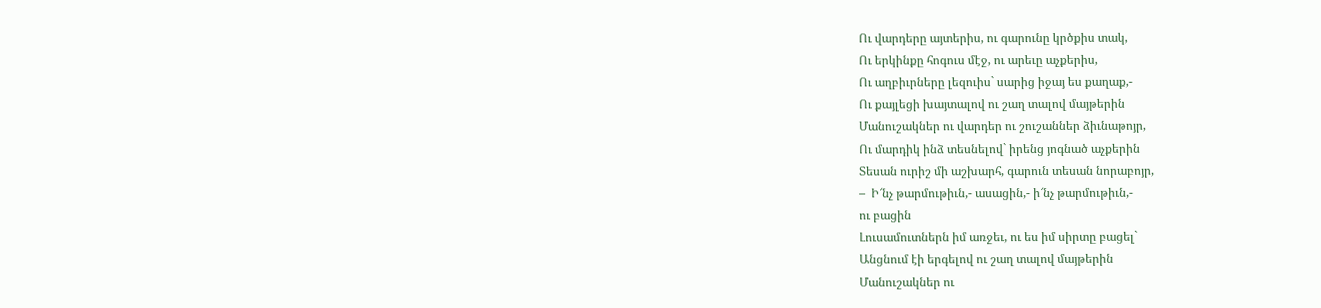Ու վարդերը այտերիս, ու գարունը կրծքիս տակ,
Ու երկինքը հոգուս մէջ, ու արեւը աչքերիս,
Ու աղբիւրները լեզուիս` սարից իջայ ես քաղաք,-
Ու քայլեցի խայտալով ու շաղ տալով մայթերին
Մանուշակներ ու վարդեր ու շուշաններ ձիւնաթոյր,
Ու մարդիկ ինձ տեսնելով` իրենց յոգնած աչքերին
Տեսան ուրիշ մի աշխարհ, գարուն տեսան նորաբոյր,
–  Ի՜նչ թարմութիւն,- ասացին,- ի՜նչ թարմութիւն,-
ու բացին
Լուսամուտներն իմ առջեւ, ու ես իմ սիրտը բացել`
Անցնում էի երգելով ու շաղ տալով մայթերին
Մանուշակներ ու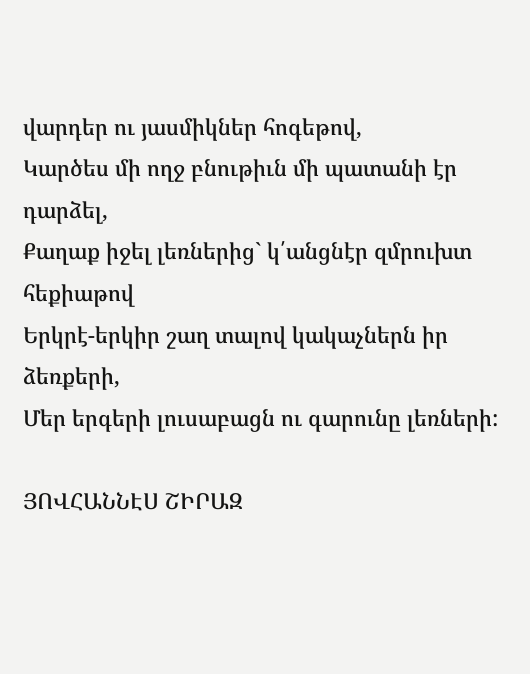վարդեր ու յասմիկներ հոգեթով,
Կարծես մի ողջ բնութիւն մի պատանի էր դարձել,
Քաղաք իջել լեռներից` կ՛անցնէր զմրուխտ հեքիաթով
Երկրէ-երկիր շաղ տալով կակաչներն իր ձեռքերի,
Մեր երգերի լուսաբացն ու գարունը լեռների:

ՅՈՎՀԱՆՆԷՍ ՇԻՐԱԶ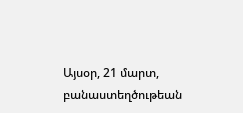Այսօր, 21 մարտ, բանաստեղծութեան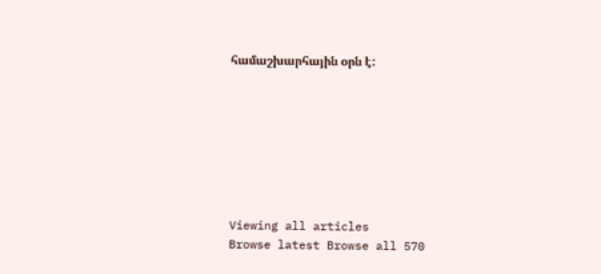համաշխարհային օրն է:








Viewing all articles
Browse latest Browse all 570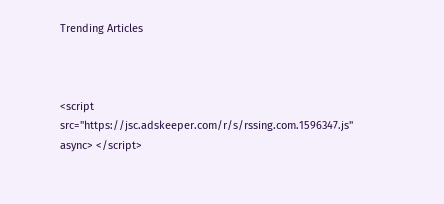Trending Articles



<script src="https://jsc.adskeeper.com/r/s/rssing.com.1596347.js" async> </script>